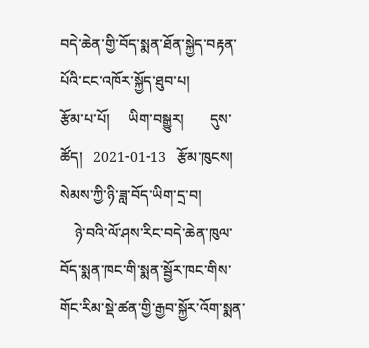བདེ་ཆེན་གྱི་བོད་སྨན་ཐོན་སྐྱེད་བརྟན་པོའི་ངང་འཁོར་སྐྱོད་ཐུབ་པ།
རྩོམ་པ་པོ།     ཡིག་བསྒྱུར།       དུས་ཚོད།   2021-01-13   རྩོམ་ཁུངས།    སེམས་ཀྱི་ཉི་ཟླ་བོད་ཡིག་དྲ་བ།
    ཉེ་བའི་ལོ་ཤས་རིང་བདེ་ཆེན་ཁུལ་བོད་སྨན་ཁང་གི་སྨན་སྦྱོར་ཁང་གིས་གོང་རིམ་སྡེ་ཚན་གྱི་རྒྱབ་སྐྱོར་འོག་སྨན་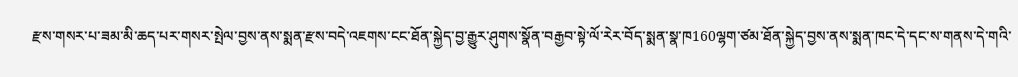རྫས་གསར་པ་ཟམ་མི་ཆད་པར་གསར་སྤེལ་བྱས་ནས་སྨན་རྫས་བདེ་འཇགས་ངང་ཐོན་སྐྱེད་བྱ་རྒྱུར་ཤུགས་སྣོན་བརྒྱབ་སྟེ་ལོ་རེར་བོད་སྨན་སྣ་ཁ160ལྷག་ཙམ་ཐོན་སྐྱེད་བྱས་ནས་སྨན་ཁང་དེ་དང་ས་གནས་དེ་གའི་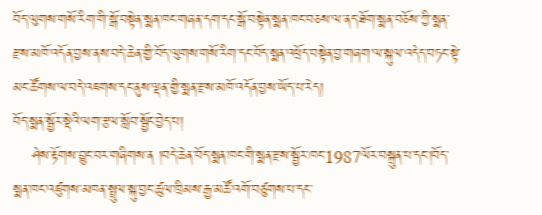བོད་ལུགས་གསོ་རིག་གི་སྒོ་བསྟེན་སྨན་ཁང་གཞན་དག་དང་སྒོ་བསྟེན་སྨན་ཁང་བཅས་ལ་ནད་ཐོག་སྨན་བཅོས་ཀྱི་སྨན་རྫས་མཁོ་འདོན་བྱས་ནས་བདེ་ཆེན་གྱི་བོད་ལུགས་གསོ་རིག་དང་བོད་སྨན་འཕྲོད་བསྟེན་བྱ་གཞག་ལ་སྐུལ་འདེད་བཏང་སྟེ་མང་ཚོགས་ལ་བདེ་འཇགས་དང་ནུས་ལྡན་གྱི་སྨན་རྫས་མཁོ་འདོན་བྱས་ཡོད་པ་རེད།
བོད་སྨན་སྦྱོར་སྡེའི་ལག་རྩལ་སློབ་སྦྱོང་བྱེད་པ།
    ཤེས་རྟོགས་བྱུང་བར་གཞིགས་ན །བདེ་ཆེན་བོད་སྨན་ཁང་གི་སྨན་རྫས་སྦྱོར་ཁང་1987ལོར་བསྐྲུན་པ་དང་།བོད་སྨན་ཁང་འཛུགས་མཁན་སྤྲུལ་སྐུ་བྱང་ཚུལ་ཁྲིམས་རྒྱ་མཚོ་འགོ་བཙུགས་པ་དང་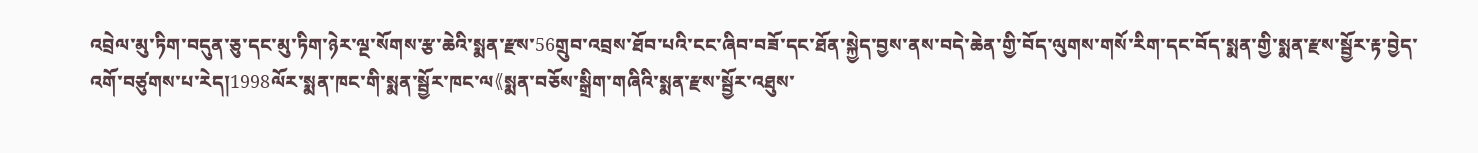འབྲེལ་མུ་ཏིག་བདུན་ཅུ་དང་མུ་ཏིག་ཉེར་ལྔ་སོགས་རྩ་ཆེའི་སྨན་རྫས་56གྲུབ་འབྲས་ཐོབ་པའི་ངང་ཞིབ་བཟོ་དང་ཐོན་སྐྱེད་བྱས་ནས་བདེ་ཆེན་གྱི་བོད་ལུགས་གསོ་རིག་དང་བོད་སྨན་གྱི་སྨན་རྫས་སྦྱོར་རྟ་བྱེད་འགོ་བཙུགས་པ་རེད།1998ལོར་སྨན་ཁང་གི་སྨན་སྦྱོར་ཁང་ལ《སྨན་བཅོས་སྒྲིག་གཞིའི་སྨན་རྫས་སྦྱོར་འཐུས་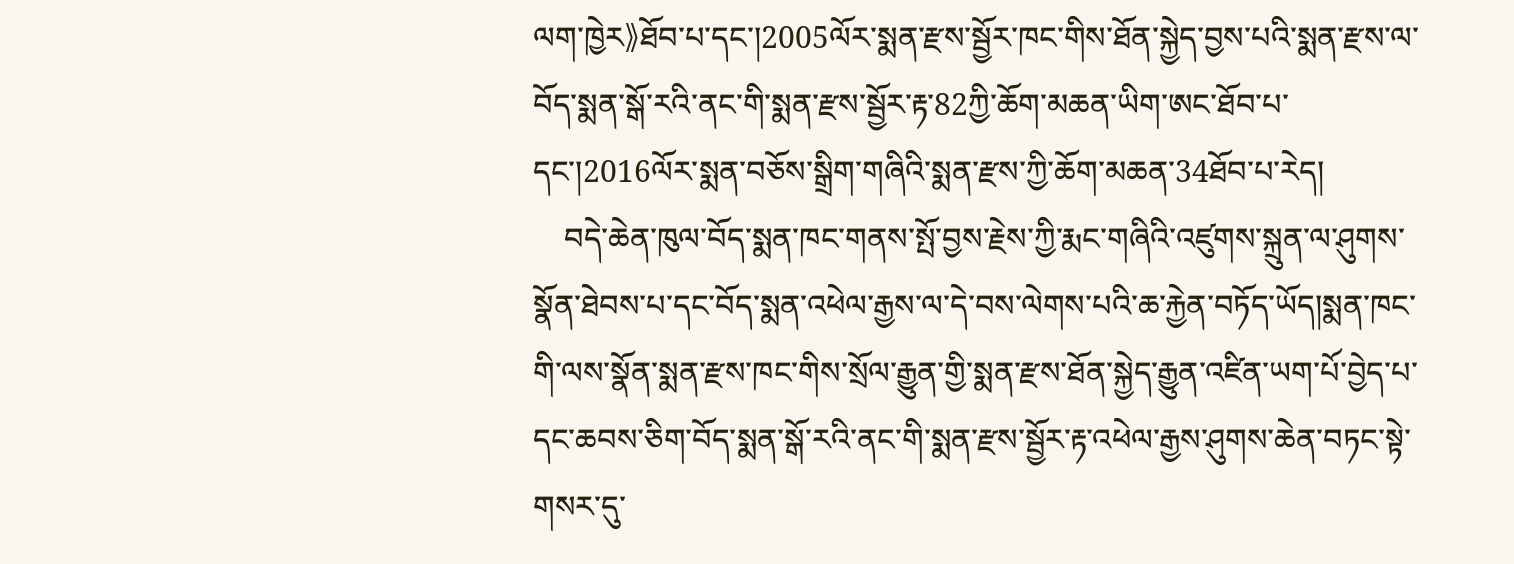ལག་ཁྱེར》ཐོབ་པ་དང་།2005ལོར་སྨན་རྫས་སྦྱོར་ཁང་གིས་ཐོན་སྐྱེད་བྱས་པའི་སྨན་རྫས་ལ་བོད་སྨན་སྒོ་རའི་ནང་གི་སྨན་རྫས་སྦྱོར་རྟ་82ཀྱི་ཆོག་མཆན་ཡིག་ཨང་ཐོབ་པ་དང་།2016ལོར་སྨན་བཅོས་སྒྲིག་གཞིའི་སྨན་རྫས་ཀྱི་ཆོག་མཆན་34ཐོབ་པ་རེད།
    བདེ་ཆེན་ཁུལ་བོད་སྨན་ཁང་གནས་སྤོ་བྱས་རྗེས་ཀྱི་རྨང་གཞིའི་འཛུགས་སྐྲུན་ལ་ཤུགས་སྣོན་ཐེབས་པ་དང་བོད་སྨན་འཕེལ་རྒྱས་ལ་དེ་བས་ལེགས་པའི་ཆ་རྐྱེན་བཏོད་ཡོད།སྨན་ཁང་གི་ལས་སྣོན་སྨན་རྫས་ཁང་གིས་སྲོལ་རྒྱུན་གྱི་སྨན་རྫས་ཐོན་སྐྱེད་རྒྱུན་འཛིན་ཡག་པོ་བྱེད་པ་དང་ཆབས་ཅིག་བོད་སྨན་སྒོ་རའི་ནང་གི་སྨན་རྫས་སྦྱོར་རྟ་འཕེལ་རྒྱས་ཤུགས་ཆེན་བཏང་སྟེ་གསར་དུ་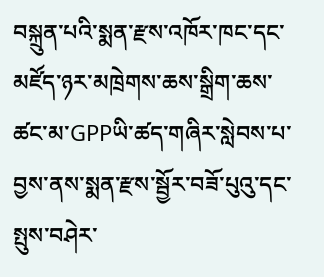བསྐྲུན་པའི་སྨན་རྫས་འཁོར་ཁང་དང་མཛོད་ཉར་མཁྲེགས་ཆས་སྒྲིག་ཆས་ཚང་མ་GPPཡི་ཚད་གཞིར་སླེབས་པ་བྱས་ནས་སྨན་རྫས་སྦྱོར་བཟོ་པུའུ་དང་སྤུས་བཤེར་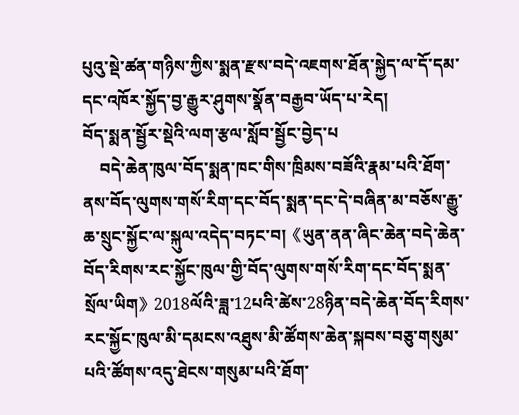པུའུ་སྡེ་ཚན་གཉིས་ཀྱིས་སྨན་རྫས་བདེ་འཇགས་ཐོན་སྐྱེད་ལ་དོ་དམ་དང་འཁོར་སྐྱོད་བྱ་རྒྱུར་ཤུགས་སྣོན་བརྒྱབ་ཡོད་པ་རེད།
བོད་སྨན་སྦྱོར་སྡེའི་ལག་རྩལ་སློབ་སྦྱོང་བྱེད་པ
    བདེ་ཆེན་ཁུལ་བོད་སྨན་ཁང་གིས་ཁྲིམས་བཟོའི་རྣམ་པའི་ཐོག་ནས་བོད་ལུགས་གསོ་རིག་དང་བོད་སྨན་དང་དེ་བཞིན་མ་བཅོས་རྒྱུ་ཆ་སྲུང་སྐྱོང་ལ་སྐུལ་འདེད་བཏང་བ།《ཡུན་ནན་ཞིང་ཆེན་བདེ་ཆེན་བོད་རིགས་རང་སྐྱོང་ཁུལ་གྱི་བོད་ལུགས་གསོ་རིག་དང་བོད་སྨན་སྲོལ་ཡིག》2018ལོའི་ཟླ་12པའི་ཚེས་28ཉིན་བདེ་ཆེན་བོད་རིགས་རང་སྐྱོང་ཁུལ་མི་དམངས་འཐུས་མི་ཚོགས་ཆེན་སྐབས་བཅུ་གསུམ་པའི་ཚོགས་འདུ་ཐེངས་གསུམ་པའི་ཐོག་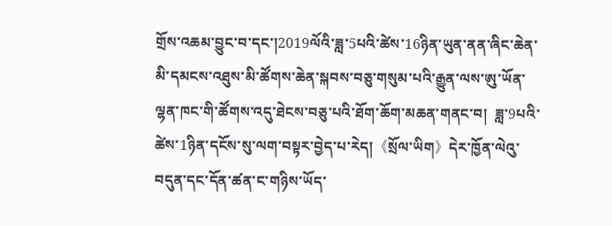གྲོས་འཆམ་བྱུང་བ་དང་།2019ལོའི་ཟླ་5པའི་ཚེས་16ཉིན་ཡུན་ནན་ཞིང་ཆེན་མི་དམངས་འཐུས་མི་ཚོགས་ཆེན་སྐབས་བཅུ་གསུམ་པའི་རྒྱུན་ལས་ཨུ་ཡོན་ལྷན་ཁང་གི་ཚོགས་འདུ་ཐེངས་བཅུ་པའི་ཐོག་ཆོག་མཆན་གནང་བ།  ཟླ་9པའི་ཚེས་1ཉིན་དངོས་སུ་ལག་བསྟར་བྱེད་པ་རེད།《སྲོལ་ཡིག》དེར་ཁྱོན་ལེའུ་བདུན་དང་དོན་ཚན་ང་གཉིས་ཡོད་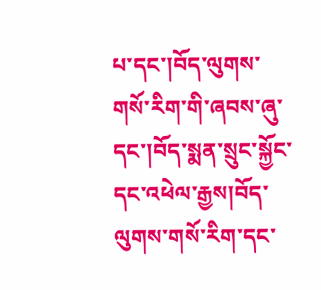པ་དང་།བོད་ལུགས་གསོ་རིག་གི་ཞབས་ཞུ་དང་།བོད་སྨན་སྲུང་སྐྱོང་དང་འཕེལ་རྒྱས།བོད་ལུགས་གསོ་རིག་དང་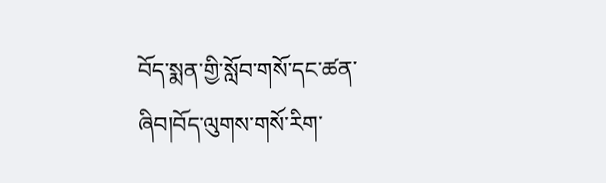བོད་སྨན་གྱི་སློབ་གསོ་དང་ཚན་ཞིབ།བོད་ལུགས་གསོ་རིག་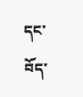དང་བོད་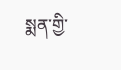སྨན་གྱི་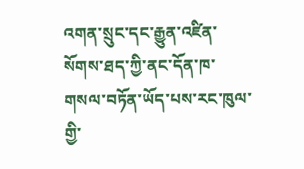འགན་སྲུང་དང་རྒྱུན་འཛིན་སོགས་ཐད་ཀྱི་ནང་དོན་ཁ་གསལ་བཏོན་ཡོད་པས་རང་ཁུལ་གྱི་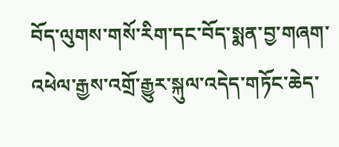བོད་ལུགས་གསོ་རིག་དང་བོད་སྨན་བྱ་གཞག་འཕེལ་རྒྱས་འགྲོ་རྒྱུར་སྐུལ་འདེད་གཏོང་ཆེད་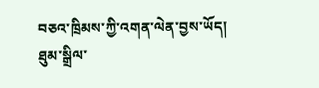བཅའ་ཁྲིམས་ཀྱི་འགན་ལེན་བྱས་ཡོད།
ཐུམ་སྒྲིལ་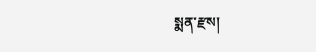སྨན་རྫས།